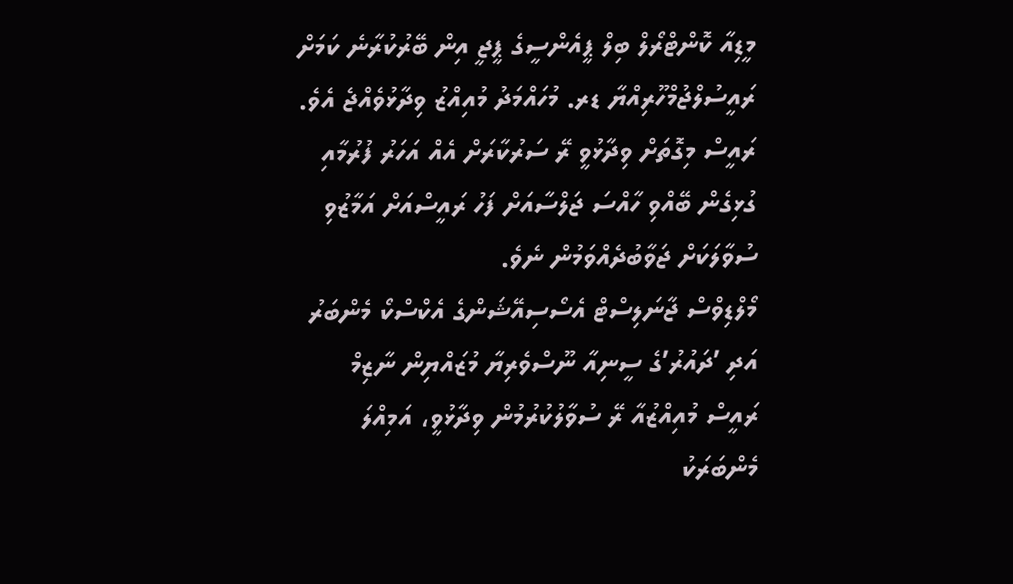މީޑިއާ ކޮންޓްރޯލް ބިލް ޕީއެންސީގެ ޕީޖީ އިން ބޭރުކުރާނެ ކަމަށް ރައީސުލްޖުމްހޫރިއްޔާ ޑރ. މުހައްމަދު މުއިއްޒު ވިދާޅުވެއްޖެ އެވެ.
ރައީސް މިގޮތަށް ވިދާޅުވީ ރޭ ސަރުކާރަށް އެއް އަހަރު ފުރުމާއި ގުޅިގެން ބޭއްވި ހާއްސަ ޖަލްސާއަށް ފަހު ރައީސްއަށް އަމާޒުވި ސުވާލަކަށް ޖަވާބުދެއްވަމުން ނެވެ.
މޯލްޑިވްސް ޖާނަލިސްޓް އެސޯސިއޭޝަންގެ އެކްސްކޯ މެންބަރު އަދި ’ދައުރު’ގެ ސީނިއާ ނޫސްވެރިޔާ މުޒައްޔިން ނާޒިމް ރައީސް މުއިއްޒުއާ ރޭ ސުވާލުކުރުމުން ވިދާޅުވީ، އަމިއްލަ މެންބަރަކު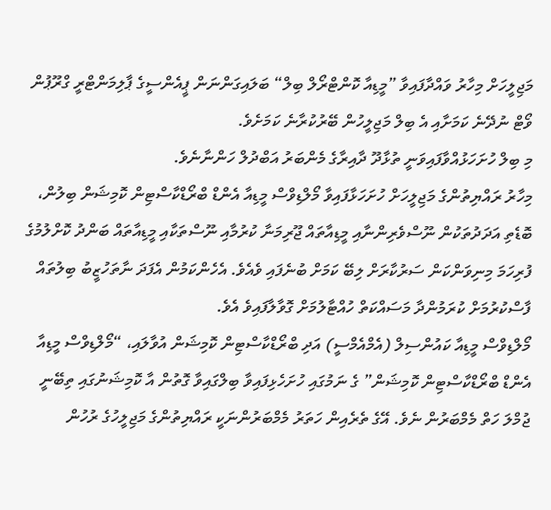މަޖިލީހަށް މިހާރު ވައްދާފައިވާ ”މީޑިއާ ކޮންޓްރޯލް ބިލް“ ބަލައިގަންނަން ޕީއެންސީގެ ޕާލިމަންޓްރީ ގްރޫޕުން ވޯޓް ނުދޭނެ ކަމަށާއި އެ ބިލް މަޖިލީހުން ބޭރުކުރާނެ ކަމަށެވެ.
މި ބިލް ހުށަހަޅުއްވާފައިވަނީ ތުޅާދޫ ދާއިރާގެ މެންބަރު އަބްދުލް ހަންނާނެވެ.
މިހާރު ރައްޔިތުންގެ މަޖިލީހަށް ހުށަހަޅާފައިވާ މޯލްޑިވްސް މީޑިއާ އެންޑް ބްރޯޑްކާސްޓިން ކޮމިޝަން ބިލުން، ބޮޑެތި އަދަދުތަކުން ނޫސްވެރިންނާއި މީޑިއާތައް ޖޫރިމަނާ ކުރުމާއި ނޫސްތަކާއި މީޑިއާތައް ބަންދު ކޮށްލުމުގެ ފުރިހަމަ މިނިވަންކަން ސަރުކާރަށް ލިބޭ ކަމަށް ބުނެފައި ވެއެވެ. އެހެންކަމުން އެފަދަ ނާތަހުޒީބު ބިލުތައް ފާސްކުރުމަށް ކުރަމުންދާ މަސައްކަތް ހުއްޓާލުމަށް ގޮވާލާފައިވެ އެވެ.
މޯލްޑިވްސް މީޑިއާ ކައުންސިލް (އެމްއެމްސީ) އަދި ބްރޯޑްކާސްޓިން ކޮމިޝަން އުވާލައި، “މޯލްޑިވްސް މީޑިއާ އެންޑް ބްރޯޑްކާސްޓިން ކޮމިޝަން” ގެ ނަމުގައި ހުށަހެޅިފައިވާ ބިލްގައިވާ ގޮތުން އާ ކޮމިޝަނުގައި ތިބޭނީ ޖުމްލަ ހަތް މެމްބަރުން ނެވެ. އޭގެ ތެރެއިން ހަތަރު މެމްބަރުންނަކީ ރައްޔިތުންގެ މަޖިލީހުގެ ރުހުން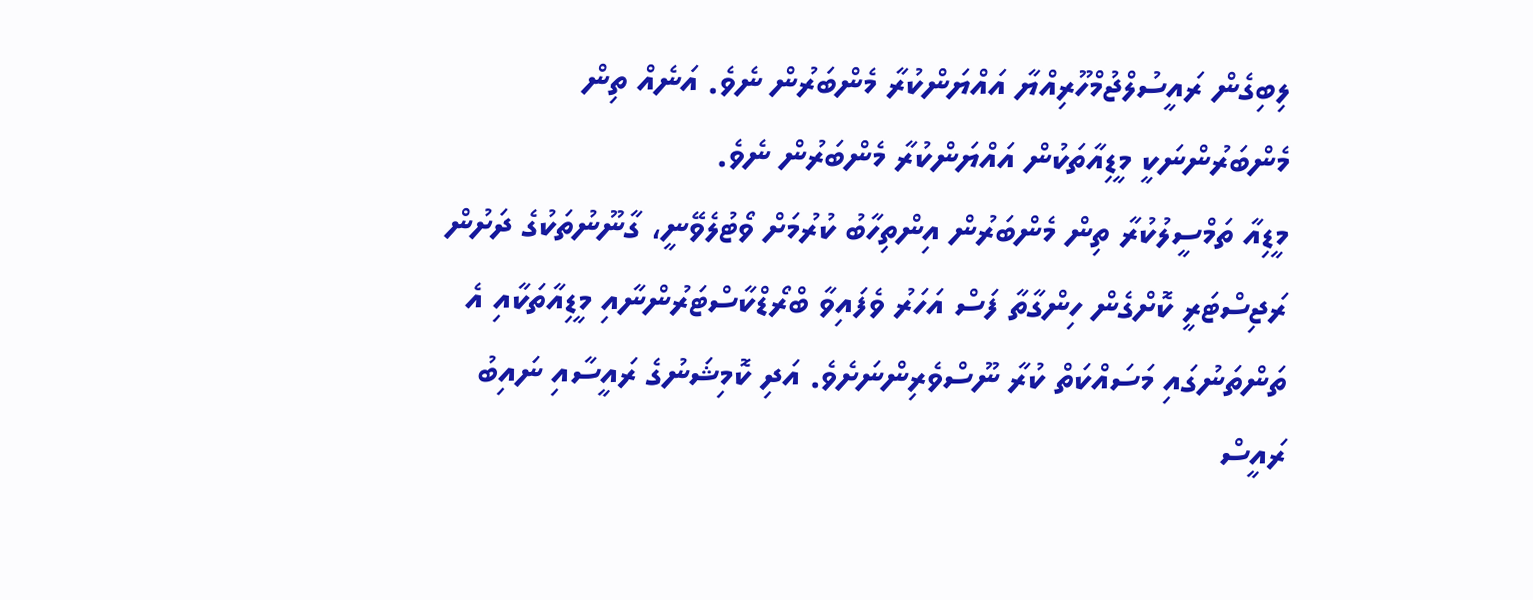ލިބިގެން ރައީސުލްޖުމްހޫރިއްޔާ އައްޔަންކުރާ މެންބަރުން ނެވެ. އަނެއް ތިން މެންބަރުންނަކީ މީޑިއާތަކުން އައްޔަންކުރާ މެންބަރުން ނެވެ.
މީޑިއާ ތަމްސީލުކުރާ ތިން މެންބަރުން އިންތިހާބު ކުރުމަށް ވޯޓުލެވޭނީ، ގާނޫނުތަކުގެ ދަށުން ރަޖިސްޓަރީ ކޮށްގެން ހިންގާތާ ފަސް އަހަރު ވެފައިވާ ބްރޯޑްކާސްޓަރުންނާއި މީޑިއާތަކާއި އެ ތަންތަނުގައި މަސައްކަތް ކުރާ ނޫސްވެރިންނަށެވެ. އަދި ކޮމިޝަނުގެ ރައީސާއި ނައިބު ރައީސް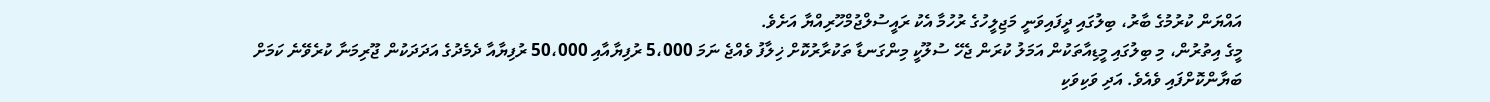އައްޔަން ކުރުމުގެ ބާރު، ބިލުގައި ދީފައިވަނީ މަޖިލީހުގެ ރުހުމާ އެކު ރައީސުލްޖުމްހޫރިއްޔާ އަށެވެ.
މީގެ އިތުރުން، މި ބިލުގައި މީޑިއާތަކުން އަމަލު ކުރަން ޖެހޭ ސުލޫކީ މިންގަނޑާ ތަކުރާރުކޮށް ޚިލާފު ވެއްޖެ ނަމަ 5،000 ރުފިޔާއާއި 50،000 ރުފިޔާއާ ދެމެދުގެ އަދަދަކުން ޖޫރިމަނާ ކުރެވޭނެ ކަމަށް ބަޔާންކޮށްފައި ވެއެވެ. އަދި ވަކިވަކި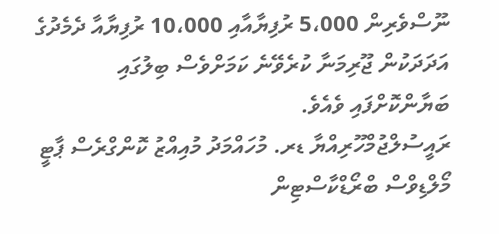ނޫސްވެރިން 5،000 ރުފިޔާއާއި 10،000 ރުފިޔާއާ ދެމެދުގެ އަދަދަކުން ޖޫރިމަނާ ކުރެވޭނެ ކަމަށްވެސް ބިލުގައި ބަޔާންކޮށްފައި ވެއެވެ.
ރައީސުލްޖުމްހޫރިއްޔާ ޑރ. މުހައްމަދު މުއިއްޒު ކޮންގްރެސް ޕާޓީ މޯލްޑިވްސް ބްރޯޑްކާސްޓިން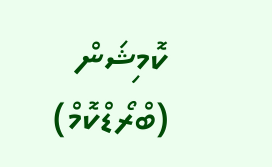ކޮމިޝަން (ބްރޯޑްކޮމް)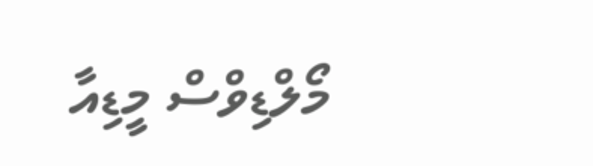މޯލްޑިވްސް މީޑިއާ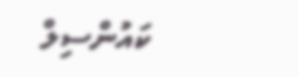ކައުންސިލް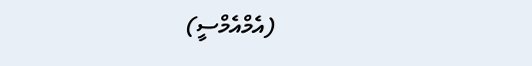(އެމްއެމްސީ)